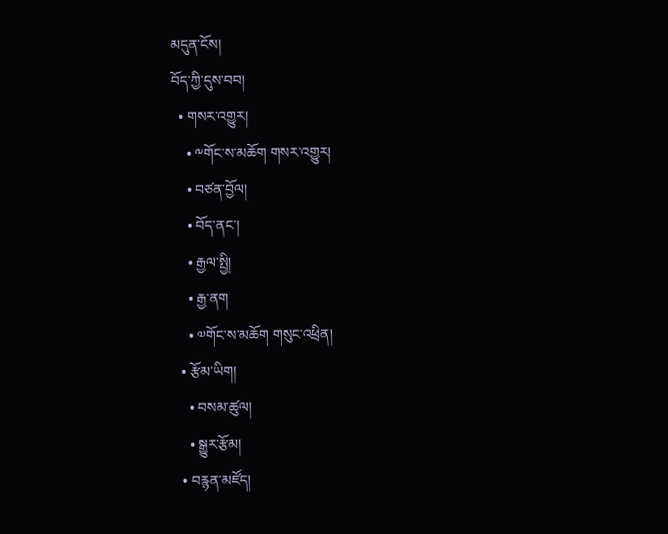མདུན་ངོས།
བོད་ཀྱི་དུས་བབ།
  • གསར་འགྱུར།
    • ༸གོང་ས་མཆོག གསར་འགྱུར།
    • བཙན་བྱོལ།
    • བོད་ནང་།
    • རྒྱལ་སྤྱི།
    • རྒྱ་ནག
    • ༧གོང་ས་མཆོག གསུང་འཕྲིན།
  • རྩོམ་ཡིག།
    • བསམ་ཚུལ།
    • སྒྱུར་རྩོམ།
  • བརྙན་མཛོད།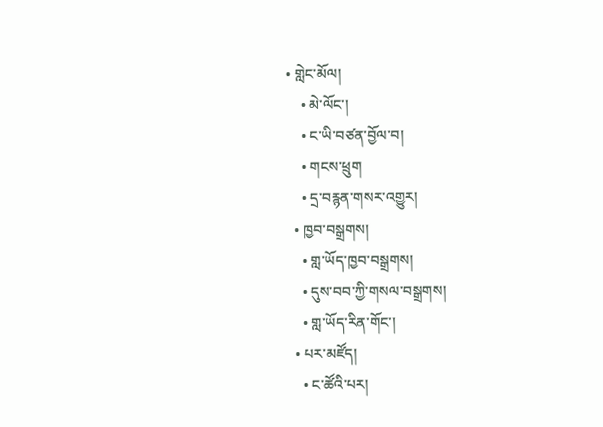• གླེང་མོལ།
    • མེ་ལོང་།
    • ང་ཡི་བཙན་བྱོལ་བ།
    • གངས་ཕྲུག
    • དྲ་བརྙན་གསར་འགྱུར།
  • ཁྱབ་བསྒྲགས།
    • གླ་ཡོད་ཁྱབ་བསྒྲགས།
    • དུས་བབ་ཀྱི་གསལ་བསྒྲགས།
    • གླ་ཡོད་རིན་གོང་།
  • པར་མཛོད།
    • ང་ཚོའི་པར།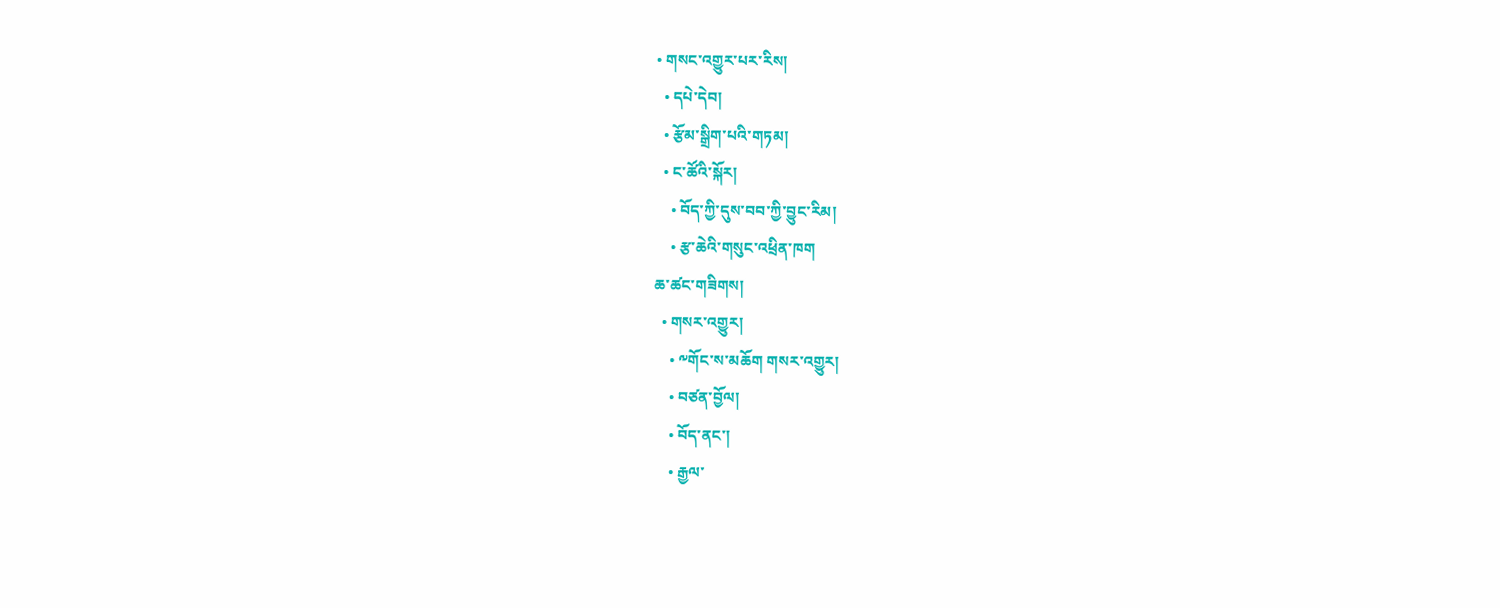• གསང་འགྱུར་པར་རིས།
  • དཔེ་དེབ།
  • རྩོམ་སྒྲིག་པའི་གཏམ།
  • ང་ཚོའི་སྐོར།
    • བོད་ཀྱི་དུས་བབ་ཀྱི་བྱུང་རིམ།
    • རྩ་ཆེའི་གསུང་འཕྲིན་ཁག
ཆ་ཚང་གཟིགས།
  • གསར་འགྱུར།
    • ༸གོང་ས་མཆོག གསར་འགྱུར།
    • བཙན་བྱོལ།
    • བོད་ནང་།
    • རྒྱལ་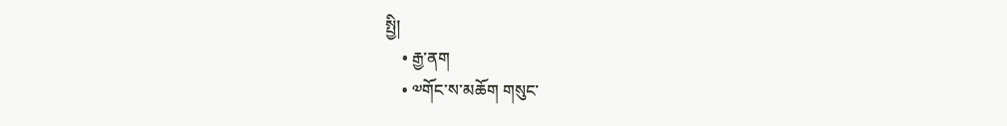སྤྱི།
    • རྒྱ་ནག
    • ༧གོང་ས་མཆོག གསུང་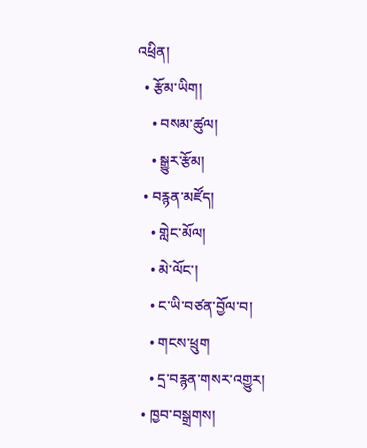འཕྲིན།
  • རྩོམ་ཡིག།
    • བསམ་ཚུལ།
    • སྒྱུར་རྩོམ།
  • བརྙན་མཛོད།
    • གླེང་མོལ།
    • མེ་ལོང་།
    • ང་ཡི་བཙན་བྱོལ་བ།
    • གངས་ཕྲུག
    • དྲ་བརྙན་གསར་འགྱུར།
  • ཁྱབ་བསྒྲགས།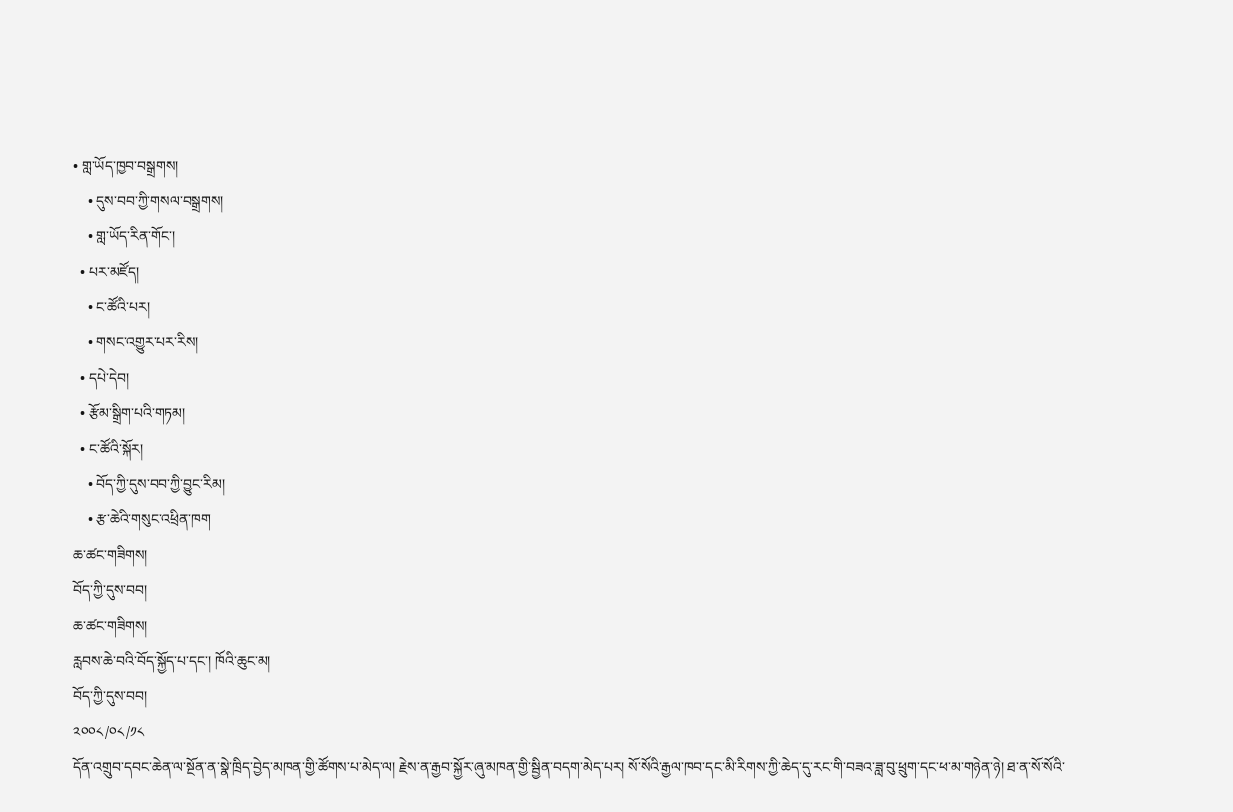• གླ་ཡོད་ཁྱབ་བསྒྲགས།
    • དུས་བབ་ཀྱི་གསལ་བསྒྲགས།
    • གླ་ཡོད་རིན་གོང་།
  • པར་མཛོད།
    • ང་ཚོའི་པར།
    • གསང་འགྱུར་པར་རིས།
  • དཔེ་དེབ།
  • རྩོམ་སྒྲིག་པའི་གཏམ།
  • ང་ཚོའི་སྐོར།
    • བོད་ཀྱི་དུས་བབ་ཀྱི་བྱུང་རིམ།
    • རྩ་ཆེའི་གསུང་འཕྲིན་ཁག
ཆ་ཚང་གཟིགས།
བོད་ཀྱི་དུས་བབ།
ཆ་ཚང་གཟིགས།
རླབས་ཆེ་བའི་བོད་སྐྱོད་པ་དང་། ཁོའི་ཆུང་མ།
བོད་ཀྱི་དུས་བབ།
༢༠༠༨/༠༨/༡༨
དོན་འགྲུབ་དབང་ཆེན་ལ་སྔོན་ན་སྣེ་ཁྲིད་བྱེད་མཁན་གྱི་ཚོགས་པ་མེད་ལ། རྗེས་ན་རྒྱབ་སྐྱོར་ཞུ་མཁན་གྱི་སྦྱིན་བདག་མེད་པར། སོ་སོའི་རྒྱལ་ཁབ་དང་མི་རིགས་ཀྱི་ཆེད་དུ་རང་གི་བཟའ་ཟླ་བུ་ཕྲུག་དང་ཕ་མ་གཉེན་ཉེ། ཐ་ན་སོ་སོའི་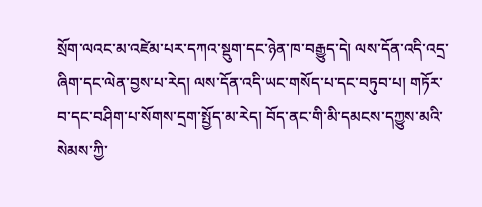སྲོག་ལའང་མ་འཛེམ་པར་དཀའ་སྡུག་དང་ཉེན་ཁ་བརྒྱུད་དེ། ལས་དོན་འདི་འདྲ་ཞིག་དང་ལེན་བྱས་པ་རེད། ལས་དོན་འདི་ཡང་གསོད་པ་དང་བཏུབ་པ། གཏོར་བ་དང་བཤིག་པ་སོགས་དྲག་སྤྱོད་མ་རེད། བོད་ནང་གི་མི་དམངས་དཀྱུས་མའི་སེམས་ཀྱི་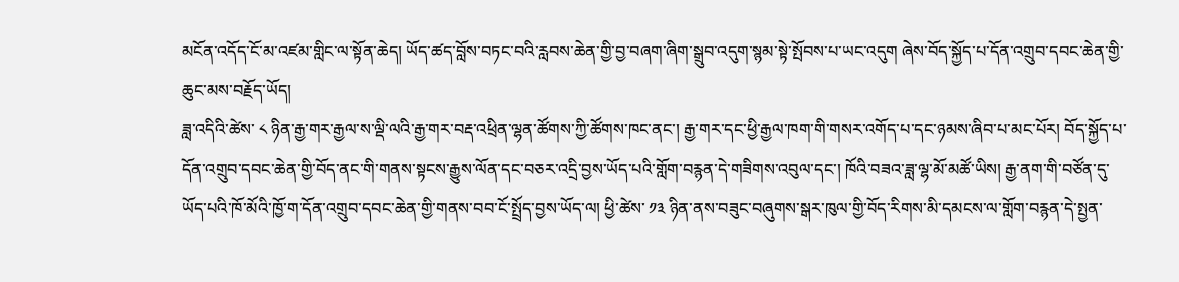མངོན་འདོད་ངོ་མ་འཛམ་གླིང་ལ་སྟོན་ཆེད། ཡོད་ཚད་བློས་བཏང་བའི་རླབས་ཆེན་གྱི་བྱ་བཞག་ཞིག་སྒྲུབ་འདུག་སྙམ་སྟེ་སྤོབས་པ་ཡང་འདུག ཞེས་བོད་སྐྱོད་པ་དོན་འགྲུབ་དབང་ཆེན་གྱི་ཆུང་མས་བརྗོད་ཡོད།
ཟླ་འདིའི་ཚེས་ ༨ ཉིན་རྒྱ་གར་རྒྱལ་ས་ལྡི་ལའི་རྒྱ་གར་བརྡ་འཕྲིན་ལྷན་ཚོགས་ཀྱི་ཚོགས་ཁང་ནང་། རྒྱ་གར་དང་ཕྱི་རྒྱལ་ཁག་གི་གསར་འགོད་པ་དང་ཉམས་ཞིབ་པ་མང་པོར། བོད་སྐྱོད་པ་དོན་འགྲུབ་དབང་ཆེན་གྱི་བོད་ནང་གི་གནས་སྟངས་རྒྱུས་ལོན་དང་བཅར་འདྲི་བྱས་ཡོད་པའི་གློག་བརྙན་དེ་གཟིགས་འབུལ་དང་། ཁོའི་བཟའ་ཟླ་ལྷ་མོ་མཚོ་ཡིས། རྒྱ་ནག་གི་བཙོན་དུ་ཡོད་པའི་ཁོ་མོའི་ཁྱོ་ག་དོན་འགྲུབ་དབང་ཆེན་གྱི་གནས་བབ་ངོ་སྤྲོད་བྱས་ཡོད་ལ། ཕྱི་ཚེས་ ༡༣ ཉིན་ནས་བཟུང་བཞུགས་སྒར་ཁུལ་གྱི་བོད་རིགས་མི་དམངས་ལ་གློག་བརྙན་དེ་སྤྱན་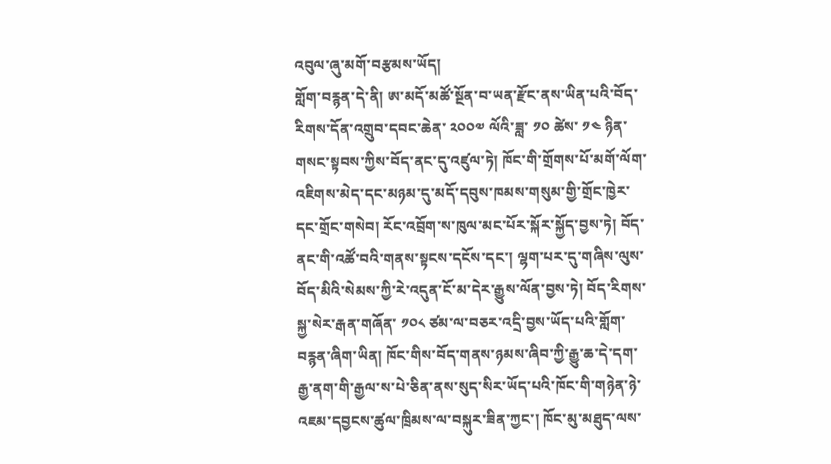འབུལ་ཞུ་མགོ་བརྩམས་ཡོད།
གློག་བརྙན་དེ་ནི། ཨ་མདོ་མཚོ་སྔོན་བ་ཡན་རྫོང་ནས་ཡིན་པའི་བོད་རིགས་དོན་འགྲུབ་དབང་ཆེན་ ༢༠༠༧ ལོའི་ཟླ་ ༡༠ ཚེས་ ༡༤ ཉིན་གསང་སྟབས་ཀྱིས་བོད་ནང་དུ་འཛུལ་ཏེ། ཁོང་གི་གྲོགས་པོ་མགོ་ལོག་འཇིགས་མེད་དང་མཉམ་དུ་མདོ་དབུས་ཁམས་གསུམ་གྱི་གྲོང་ཁྱེར་དང་གྲོང་གསེབ། རོང་འབྲོག་ས་ཁུལ་མང་པོར་སྐོར་སྐྱོད་བྱས་ཏེ། བོད་ནང་གི་འཚོ་བའི་གནས་སྟངས་དངོས་དང་། ལྷག་པར་དུ་གཞིས་ལུས་བོད་མིའི་སེམས་ཀྱི་རེ་འདུན་ངོ་མ་དེར་རྒྱུས་ལོན་བྱས་ཏེ། བོད་རིགས་སྐྱ་སེར་རྒན་གཞོན་ ༡༠༨ ཙམ་ལ་བཅར་འདྲི་བྱས་ཡོད་པའི་གློག་བརྙན་ཞིག་ཡིན། ཁོང་གིས་བོད་གནས་ཉམས་ཞིབ་ཀྱི་རྒྱུ་ཆ་དེ་དག་རྒྱ་ནག་གི་རྒྱལ་ས་པེ་ཅིན་ནས་སུད་སིར་ཡོད་པའི་ཁོང་གི་གཉེན་ཉེ་འཇམ་དབྱངས་ཚུལ་ཁྲིམས་ལ་བསྐུར་ཟིན་ཀྱང་། ཁོང་མུ་མཐུད་ལས་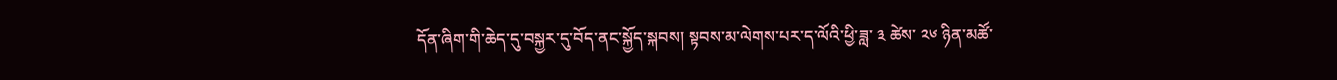དོན་ཞིག་གི་ཆེད་དུ་བསྐྱར་དུ་བོད་ནང་སྐྱོད་སྐབས། སྟབས་མ་ལེགས་པར་ད་ལོའི་ཕྱི་ཟླ་ ༣ ཚེས་ ༢༦ ཉིན་མཚོ་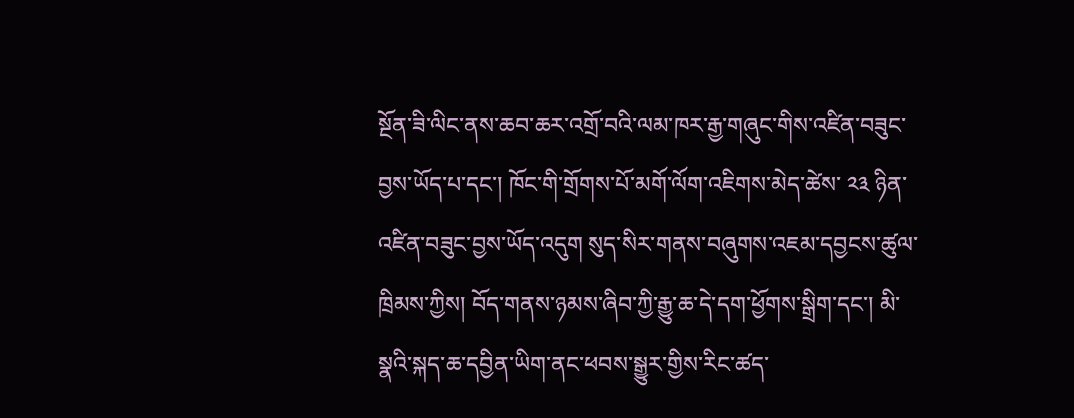སྔོན་ཟི་ལིང་ནས་ཆབ་ཆར་འགྲོ་བའི་ལམ་ཁར་རྒྱ་གཞུང་གིས་འཛིན་བཟུང་བྱས་ཡོད་པ་དང་། ཁོང་གི་གྲོགས་པོ་མགོ་ལོག་འཇིགས་མེད་ཚེས་ ༢༣ ཉིན་འཛིན་བཟུང་བྱས་ཡོད་འདུག སུད་སིར་གནས་བཞུགས་འཇམ་དབྱངས་ཚུལ་ཁྲིམས་ཀྱིས། བོད་གནས་ཉམས་ཞིབ་ཀྱི་རྒྱུ་ཆ་དེ་དག་ཕྱོགས་སྒྲིག་དང་། མི་སྣའི་སྐད་ཆ་དབྱིན་ཡིག་ནང་ཕབས་སྒྱུར་གྱིས་རིང་ཚད་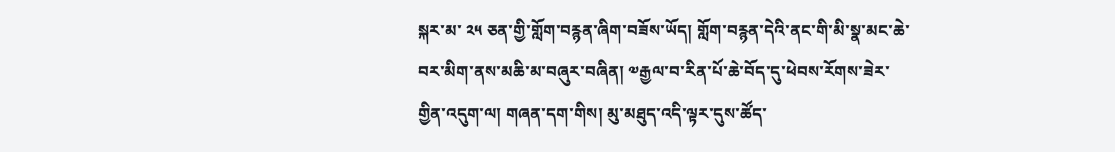སྐར་མ་ ༢༥ ཅན་གྱི་གློག་བརྙན་ཞིག་བཟོས་ཡོད། གློག་བརྙན་དེའི་ནང་གི་མི་སྣ་མང་ཆེ་བར་མིག་ནས་མཆི་མ་བཞུར་བཞིན། ༧རྒྱལ་བ་རིན་པོ་ཆེ་བོད་དུ་ཕེབས་རོགས་ཟེར་གྱིན་འདུག་ལ། གཞན་དག་གིས། མུ་མཐུད་འདི་ལྟར་དུས་ཚོད་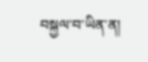བསྐྱལ་བ་ཡིན་ན།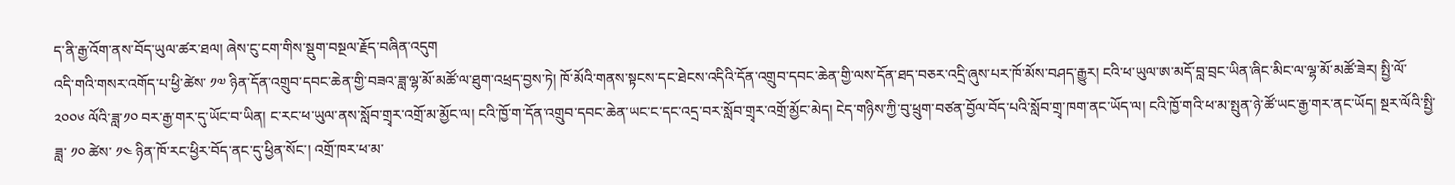ད་ནི་རྒྱ་འོག་ནས་བོད་ཡུལ་ཚར་ཐལ། ཞེས་ངུ་ངག་གིས་སྡུག་བསྔལ་རྗོད་བཞིན་འདུག
འདི་གའི་གསར་འགོད་པ་ཕྱི་ཚེས་ ༡༧ ཉིན་དོན་འགྲུབ་དབང་ཆེན་གྱི་བཟའ་ཟླ་ལྷ་མོ་མཚོ་ལ་ཐུག་འཕྲད་བྱས་ཏེ། ཁོ་མོའི་གནས་སྟངས་དང་ཐེངས་འདིའི་དོན་འགྲུབ་དབང་ཆེན་གྱི་ལས་དོན་ཐད་བཅར་འདྲི་ཞུས་པར་ཁོ་མོས་བཤད་རྒྱུར། ངའི་ཕ་ཡུལ་ཨ་མདོ་བླ་བྲང་ཡིན་ཞིང་མིང་ལ་ལྷ་མོ་མཚོ་ཟེར། སྤྱི་ལོ་ ༢༠༠༦ ལོའི་ཟླ་༡༠ བར་རྒྱ་གར་དུ་ཡོང་བ་ཡིན། ང་རང་ཕ་ཡུལ་ནས་སློབ་གྲྭར་འགྲོ་མ་མྱོང་ལ། ངའི་ཁྱོ་ག་དོན་འགྲུབ་དབང་ཆེན་ཡང་ང་དང་འདྲ་བར་སློབ་གྲྭར་འགྲོ་མྱོང་མེད། ངེད་གཉིས་ཀྱི་བུ་ཕྲུག་བཙན་བྱོལ་བོད་པའི་སློབ་གྲྭ་ཁག་ནང་ཡོད་ལ། ངའི་ཁྱོ་གའི་ཕ་མ་སྤུན་ཉེ་ཚོ་ཡང་རྒྱ་གར་ནང་ཡོད། སྔར་ལོའི་སྤྱི་ཟླ་ ༡༠ ཚེས་ ༡༤ ཉིན་ཁོ་རང་ཕྱིར་བོད་ནང་དུ་ཕྱིན་སོང་། འགྲོ་ཁར་ཕ་མ་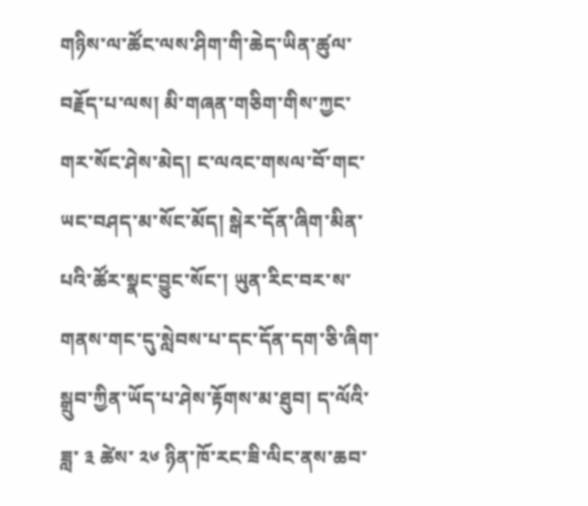གཉིས་ལ་ཚོང་ལས་ཤིག་གི་ཆེད་ཡིན་ཚུལ་བརྗོད་པ་ལས། མི་གཞན་གཅིག་གིས་ཀྱང་གར་སོང་ཤེས་མེད། ང་ལའང་གསལ་བོ་གང་ཡང་བཤད་མ་སོང་མོད། སྒེར་དོན་ཞིག་མིན་པའི་ཚོར་སྣང་བྱུང་སོང་། ཡུན་རིང་བར་ས་གནས་གང་དུ་སླེབས་པ་དང་དོན་དག་ཅི་ཞིག་སྒྲུབ་ཀྱིན་ཡོད་པ་ཤེས་རྟོགས་མ་ཐུབ། ད་ལོའི་ཟླ་ ༣ ཚེས་ ༢༦ ཉིན་ཁོ་རང་ཟི་ལིང་ནས་ཆབ་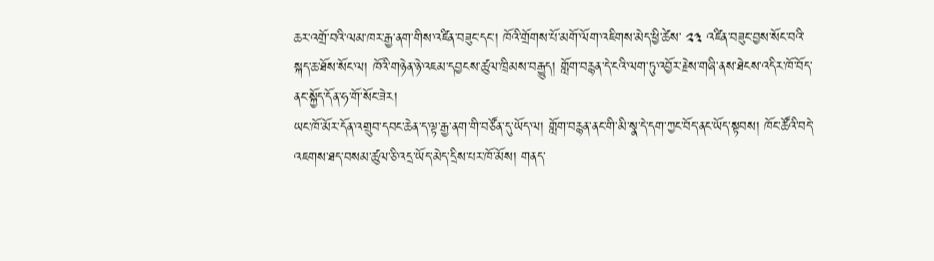ཆར་འགྲོ་བའི་ལམ་ཁར་རྒྱ་ནག་གིས་འཛིན་བཟུང་དང་། ཁོའི་གྲོགས་པོ་མགོ་ལོག་འཇིགས་མེད་ཕྱི་ཚེས་ ༢༣ འཛིན་བཟུང་བྱས་སོང་བའི་སྐད་ཆ་ཐོས་སོང་ལ། ཁོའི་གཉེན་ཉེ་འཇམ་དབྱངས་ཚུལ་ཁྲིམས་བརྒྱུད། གློག་བརྙན་དེ་ངའི་ལག་ཏུ་འབྱོར་རྗེས་གཞི་ནས་ཐེངས་འདིར་ཁོ་བོད་ནང་སྐྱོད་དོན་ཧ་གོ་སོང་ཟེར།
ཡང་ཁོ་མོར་དོན་འགྲུབ་དབང་ཆེན་ད་ལྟ་རྒྱ་ནག་གི་བཙོན་དུ་ཡོད་ལ། གློག་བརྙན་ནང་གི་མི་སྣ་དེ་དག་ཀྱང་བོད་ནང་ཡོད་སྟབས། ཁོང་ཚོའི་བདེ་འཇགས་ཐད་བསམ་ཚུལ་ཅི་འདྲ་ཡོད་མེད་དྲིས་པར་ཁོ་མོས། གནད་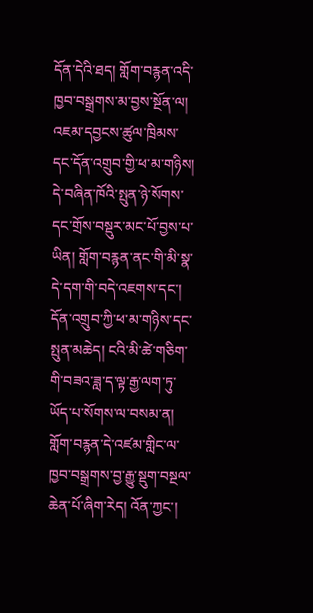དོན་དེའི་ཐད། གློག་བརྙན་འདི་ཁྱབ་བསྒྲགས་མ་བྱས་སྔོན་ལ། འཇམ་དབྱངས་ཚུལ་ཁྲིམས་དང་དོན་འགྲུབ་གྱི་ཕ་མ་གཉིས། དེ་བཞིན་ཁོའི་སྤུན་ཉེ་སོགས་དང་གྲོས་བསྡུར་མང་པོ་བྱས་པ་ཡིན། གློག་བརྙན་ནང་གི་མི་སྣ་དེ་དག་གི་བདེ་འཇགས་དང་། དོན་འགྲུབ་ཀྱི་ཕ་མ་གཉིས་དང་སྤུན་མཆེད། ངའི་མི་ཚེ་གཅིག་གི་བཟའ་ཟླ་ད་ལྟ་རྒྱ་ལག་ཏུ་ཡོད་པ་སོགས་ལ་བསམ་ན། གློག་བརྙན་དེ་འཛམ་གླིང་ལ་ཁྱབ་བསྒྲགས་བྱ་རྒྱུ་སྡུག་བསྔལ་ཆེན་པོ་ཞིག་རེད། འོན་ཀྱང་།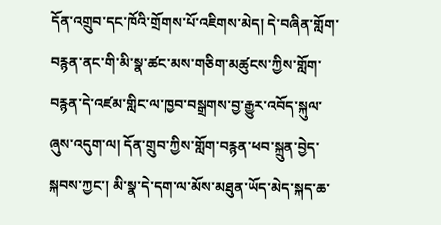དོན་འགྲུབ་དང་ཁོའི་གྲོགས་པོ་འཇིགས་མེད། དེ་བཞིན་གློག་བརྙན་ནང་གི་མི་སྣ་ཚང་མས་གཅིག་མཚུངས་ཀྱིས་གློག་བརྙན་དེ་འཛམ་གླིང་ལ་ཁྱབ་བསྒྲགས་བྱ་རྒྱུར་འབོད་སྐུལ་ཞུས་འདུག་ལ། དོན་གྲུབ་ཀྱིས་གློག་བརྙན་ཕབ་སྐྲུན་བྱེད་སྐབས་ཀྱང་། མི་སྣ་དེ་དག་ལ་མོས་མཐུན་ཡོད་མེད་སྐད་ཆ་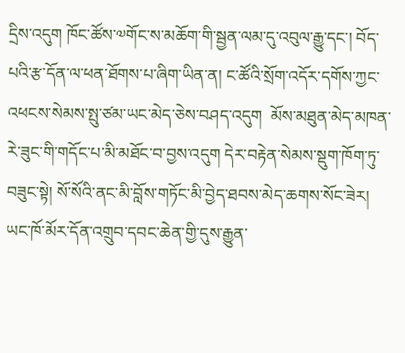དྲིས་འདུག ཁོང་ཚོས་༧གོང་ས་མཆོག་གི་སྦྱན་ལམ་དུ་འབུལ་རྒྱུ་དང་། བོད་པའི་རྩ་དོན་ལ་ཕན་ཐོགས་པ་ཞིག་ཡིན་ན། ང་ཚོའི་སྲོག་འདོར་དགོས་ཀྱང་འཕངས་སེམས་སྤུ་ཙམ་ཡང་མེད་ཅེས་བཤད་འདུག  མོས་མཐུན་མེད་མཁན་རེ་ཟུང་གི་གདོང་པ་མི་མཐོང་བ་བྱས་འདུག དེར་བརྟེན་སེམས་སྡུག་ཁོག་ཏུ་བཟུང་སྟེ། སོ་སོའི་ནང་མི་བློས་གཏོང་མི་བྱེད་ཐབས་མེད་ཆགས་སོང་ཟེར།
ཡང་ཁོ་མོར་དོན་འགྲུབ་དབང་ཆེན་གྱི་དུས་རྒྱུན་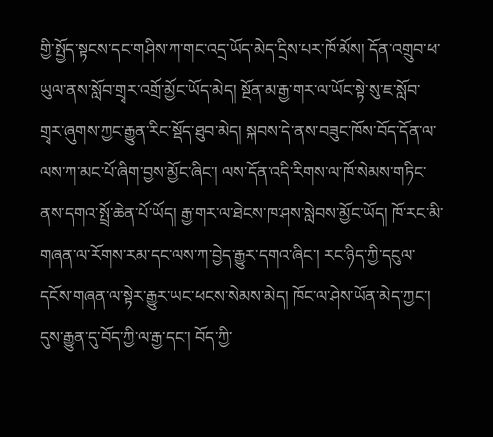གྱི་སྤྱོད་སྟངས་དང་གཤིས་ཀ་གང་འདྲ་ཡོད་མེད་དྲིས་པར་ཁོ་མོས། དོན་འགྲུབ་ཕ་ཡུལ་ནས་སློབ་གྲྭར་འགྲོ་མྱོང་ཡོད་མེད། སྔོན་མ་རྒྱ་གར་ལ་ཡོང་སྟེ་སུ་ཇ་སློབ་གྲྭར་ཞུགས་ཀྱང་རྒྱུན་རིང་སྡོད་ཐུབ་མེད། སྐབས་དེ་ནས་བཟུང་ཁོས་བོད་དོན་ལ་ལས་ཀ་མང་པོ་ཞིག་བྱས་མྱོང་ཞིང་། ལས་དོན་འདི་རིགས་ལ་ཁོ་སེམས་གཏིང་ནས་དགའ་སྤྲོ་ཆེན་པོ་ཡོད། རྒྱ་གར་ལ་ཐེངས་ཁ་ཤས་སླེབས་མྱོང་ཡོད། ཁོ་རང་མི་གཞན་ལ་རོགས་རམ་དང་ལས་ཀ་བྱེད་རྒྱུར་དགའ་ཞིང་། རང་ཉིད་ཀྱི་དངུལ་དངོས་གཞན་ལ་སྟེར་རྒྱུར་ཡང་ཕངས་སེམས་མེད། ཁོང་ལ་ཤེས་ཡོན་མེད་ཀྱང་། དུས་རྒྱུན་དུ་བོད་ཀྱི་ལ་རྒྱ་དང་། བོད་ཀྱི་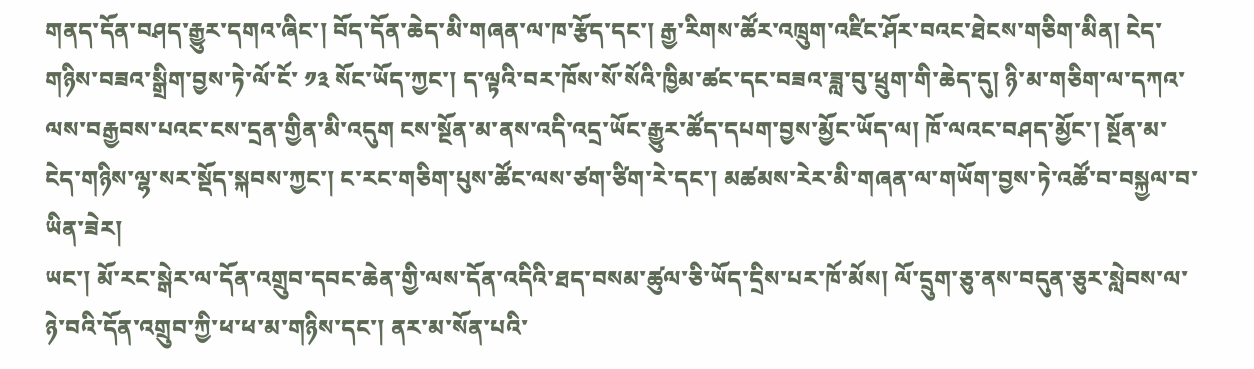གནད་དོན་བཤད་རྒྱུར་དགའ་ཞིང་། བོད་དོན་ཆེད་མི་གཞན་ལ་ཁ་རྩོད་དང་། རྒྱ་རིགས་ཚོར་འཁྲུག་འཛིང་ཤོར་བའང་ཐེངས་གཅིག་མིན། ངེད་གཉིས་བཟའ་སྒྲིག་བྱས་ཏེ་ལོ་ངོ་ ༡༣ སོང་ཡོད་ཀྱང་། ད་ལྟའི་བར་ཁོས་སོ་སོའི་ཁྱིམ་ཚང་དང་བཟའ་ཟླ་བུ་ཕྲུག་གི་ཆེད་དུ། ཉི་མ་གཅིག་ལ་དཀའ་ལས་བརྒྱབས་པའང་ངས་དྲན་གྱིན་མི་འདུག ངས་སྔོན་མ་ནས་འདི་འདྲ་ཡོང་རྒྱུར་ཚོད་དཔག་བྱས་མྱོང་ཡོད་ལ། ཁོ་ལའང་བཤད་མྱོང་། སྔོན་མ་ངེད་གཉིས་ལྷ་སར་སྡོད་སྐབས་ཀྱང་། ང་རང་གཅིག་པུས་ཚོང་ལས་ཙག་ཙིག་རེ་དང་། མཚམས་རེར་མི་གཞན་ལ་གཡོག་བྱས་ཏེ་འཚོ་བ་བསྐྱལ་བ་ཡིན་ཟེར།
ཡང་། མོ་རང་སྒེར་ལ་དོན་འགྲུབ་དབང་ཆེན་གྱི་ལས་དོན་འདིའི་ཐད་བསམ་ཚུལ་ཅི་ཡོད་དྲིས་པར་ཁོ་མོས། ལོ་དྲུག་ཅུ་ནས་བདུན་ཅུར་སླེབས་ལ་ཉེ་བའི་དོན་འགྲུབ་ཀྱི་ཕ་ཕ་མ་གཉིས་དང་། ནར་མ་སོན་པའི་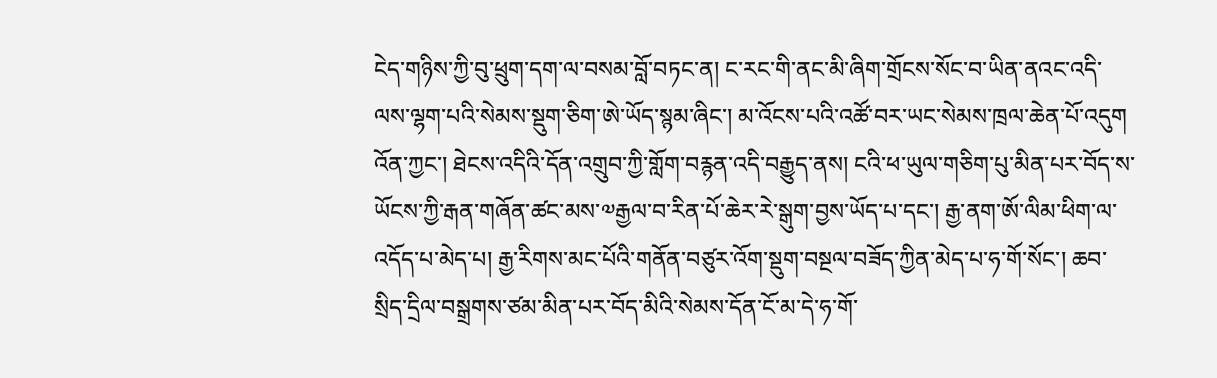ངེད་གཉིས་ཀྱི་བུ་ཕྲུག་དག་ལ་བསམ་བློ་བཏང་ན། ང་རང་གི་ནང་མི་ཞིག་གྲོངས་སོང་བ་ཡིན་ནའང་འདི་ལས་ལྷག་པའི་སེམས་སྡུག་ཅིག་ཨེ་ཡོད་སྙམ་ཞིང་། མ་འོངས་པའི་འཚོ་བར་ཡང་སེམས་ཁྲལ་ཆེན་པོ་འདུག འོན་ཀྱང་། ཐེངས་འདིའི་དོན་འགྲུབ་ཀྱི་གློག་བརྙན་འདི་བརྒྱུད་ནས། ངའི་ཕ་ཡུལ་གཅིག་པུ་མིན་པར་བོད་ས་ཡོངས་ཀྱི་རྒན་གཞོན་ཚང་མས་༧རྒྱལ་བ་རིན་པོ་ཆེར་རེ་སྒུག་བྱས་ཡོད་པ་དང་། རྒྱ་ནག་ཨོ་ལིམ་ཕིག་ལ་འདོད་པ་མེད་པ། རྒྱ་རིགས་མང་པོའི་གནོན་བཙུར་འོག་སྡུག་བསྔལ་བཟོད་ཀྱིན་མེད་པ་ཧ་གོ་སོང་། ཆབ་སྲིད་དྲིལ་བསྒྲགས་ཙམ་མིན་པར་བོད་མིའི་སེམས་དོན་ངོ་མ་དེ་ཧ་གོ་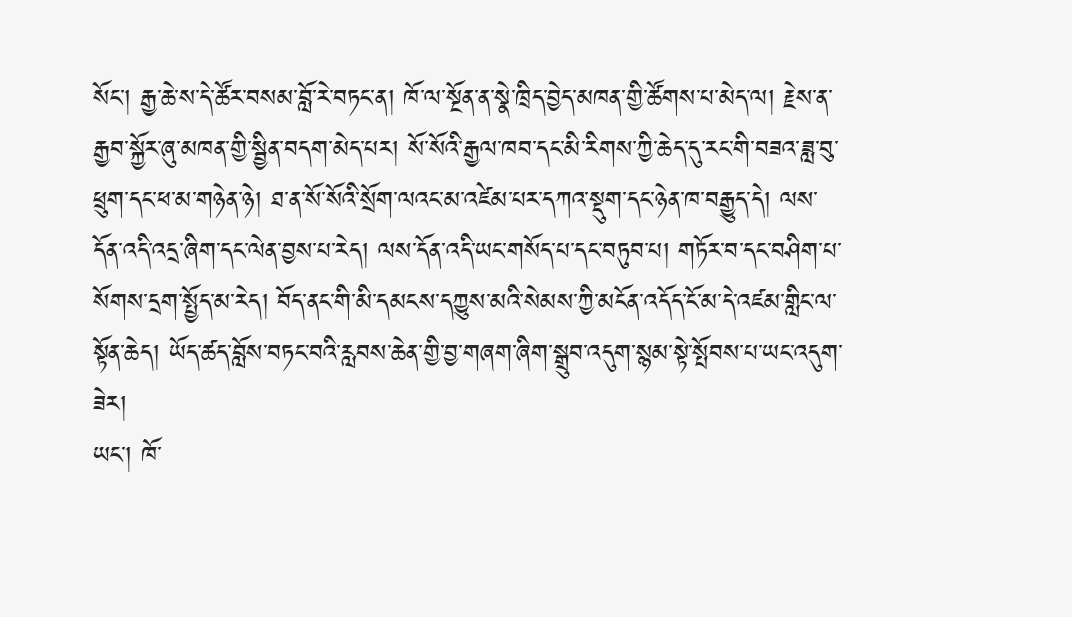སོང་། རྒྱ་ཆེ་ས་དེ་ཚོར་བསམ་བློ་རེ་བཏང་ན། ཁོ་ལ་སྔོན་ན་སྣེ་ཁྲིད་བྱེད་མཁན་གྱི་ཚོགས་པ་མེད་ལ། རྗེས་ན་རྒྱབ་སྐྱོར་ཞུ་མཁན་གྱི་སྦྱིན་བདག་མེད་པར། སོ་སོའི་རྒྱལ་ཁབ་དང་མི་རིགས་ཀྱི་ཆེད་དུ་རང་གི་བཟའ་ཟླ་བུ་ཕྲུག་དང་ཕ་མ་གཉེན་ཉེ། ཐ་ན་སོ་སོའི་སྲོག་ལའང་མ་འཛེམ་པར་དཀའ་སྡུག་དང་ཉེན་ཁ་བརྒྱུད་དེ། ལས་དོན་འདི་འདྲ་ཞིག་དང་ལེན་བྱས་པ་རེད། ལས་དོན་འདི་ཡང་གསོད་པ་དང་བཏུབ་པ། གཏོར་བ་དང་བཤིག་པ་སོགས་དྲག་སྤྱོད་མ་རེད། བོད་ནང་གི་མི་དམངས་དཀྱུས་མའི་སེམས་ཀྱི་མངོན་འདོད་ངོ་མ་དེ་འཛམ་གླིང་ལ་སྟོན་ཆེད། ཡོད་ཚད་བློས་བཏང་བའི་རླབས་ཆེན་གྱི་བྱ་གཞག་ཞིག་སྒྲུབ་འདུག་སྙམ་སྟེ་སྤོབས་པ་ཡང་འདུག་ཟེར།
ཡང་། ཁོ་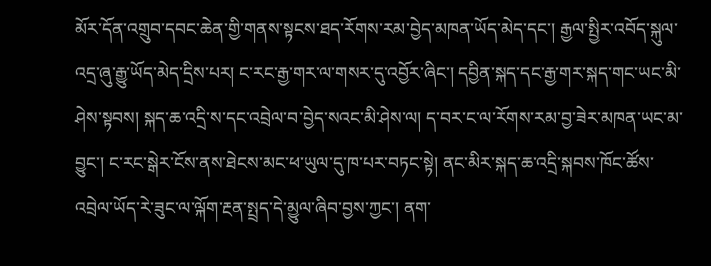མོར་དོན་འགྲུབ་དབང་ཆེན་གྱི་གནས་སྟངས་ཐད་རོགས་རམ་བྱེད་མཁན་ཡོད་མེད་དང་། རྒྱལ་སྤྱིར་འབོད་སྐུལ་འདྲ་ཞུ་རྒྱུ་ཡོད་མེད་དྲིས་པར། ང་རང་རྒྱ་གར་ལ་གསར་དུ་འབྱོར་ཞིང་། དབྱིན་སྐད་དང་རྒྱ་གར་སྐད་གང་ཡང་མི་ཤེས་སྟབས། སྐད་ཆ་འདྲི་ས་དང་འབྲེལ་བ་བྱེད་སའང་མི་ཤེས་ལ། ད་བར་ང་ལ་རོགས་རམ་བྱ་ཟེར་མཁན་ཡང་མ་བྱུང་། ང་རང་སྒེར་ངོས་ནས་ཐེངས་མང་ཕ་ཡུལ་དུ་ཁ་པར་བཏང་སྟེ། ནང་མིར་སྐད་ཆ་འདྲི་སྐབས་ཁོང་ཚོས་འབྲེལ་ཡོད་རེ་ཟུང་ལ་ལྐོག་རྔན་སྤྲད་དེ་མྱུལ་ཞིབ་བྱས་ཀྱང་། ནག་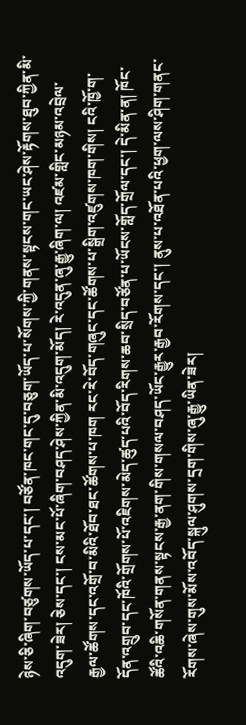ཉེས་ཅི་ཞིག་བཙུགས་ཡོད་པ་དང་། བཙོན་ཁང་གང་དུ་བཅུག་ཡོད་པ་སོགས་ཀྱི་གནས་སྟངས་གང་ཡང་ཤེས་རྟོགས་ཐུབ་ཀྱིན་མི་འདུག་ཟེར། ཅེས་དང་། ངས་མང་པོ་ཞིག་བཤད་ཤེས་ཀྱིན་མི་འདུག་མོད། རེ་འདུན་ཞུ་རྒྱུ་ཞིག་ལ། འཛམ་གླིང་མཉམ་འབྲེལ་རྒྱལ་ཚོགས་དང་འགྲོ་བ་མིའི་ཐོབ་ཐང་ཚོགས་པ་ཁག རང་རེ་བོད་གཞུང་དང་ཚོགས་པ་སྒྲིག་འཛུགས་ཁག་གིས། ངའི་ཁྱོ་ག་དོན་འགྲུབ་དང་ཁོའི་གྲོགས་པོ་འཇིགས་མེད་ཚུད་པའི་བོད་རིགས་ཆབ་སྲིད་བཙོན་པ་ཡོངས་གློད་གྲོལ་དང་། དེ་མིན་ན། ཁོང་ཚོའི་འཆི་གསོན་གནས་སྟངས་རྒྱ་ནག་གིས་གསལ་བཤད་ཡོང་རྒྱུར་རྒྱབ་རོགས་དང་། ནུས་པ་འཐོན་པའི་ཕྱག་ལས་ཤིག་གནང་རོགས་ཞེས་གུས་མོས་འབོད་སྐུལ་ཤུགས་དྲག་གིས་ཞུ་རྒྱུ་ཡིན་ཟེར།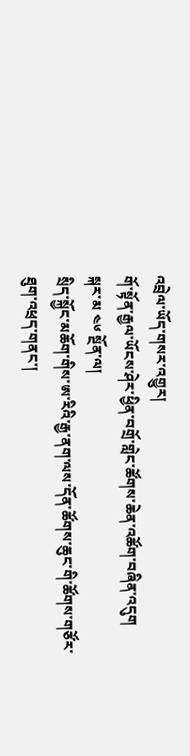འབྲེལ་ཡོད་གསར་འགྱུར།
གོ་སྟོན་རྒྱལ་ཡོངས་ཤེར་ཕྱིན་བགྲོ་གླེང་ཚོགས་ཆེན་འཚོག་བཞིན་འདུག
སྐར་མ ༤༦ སྔོན་ལ།
སྲིད་སྐྱོང་མཆོག་གིས་ཨ་རིའི་རྒྱ་ནག་ལས་དོན་ཚོགས་ཆུང་གི་ཚོགས་གཙོར་ཐུག་འཕྲད་གནང་།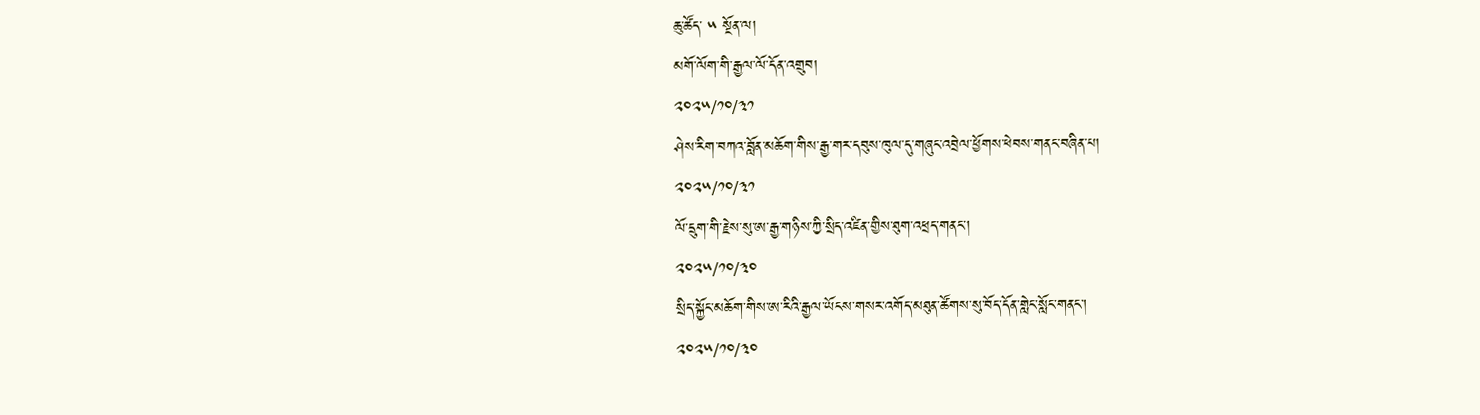ཆུ་ཚོད་ ༥ སྔོན་ལ།
མགོ་ལོག་གི་རྒྱལ་ལོ་དོན་འགྲུབ།
༢༠༢༥/༡༠/༣༡
ཤེས་རིག་བཀའ་བློན་མཆོག་གིས་རྒྱ་གར་དབུས་ཁུལ་དུ་གཞུང་འབྲེལ་ཕྱོགས་ཕེབས་གནང་བཞིན་པ།
༢༠༢༥/༡༠/༣༡
ལོ་དྲུག་གི་རྗེས་སུ་ཨ་རྒྱ་གཉིས་ཀྱི་སྲིད་འཛིན་གྱིས་ཐུག་འཕྲད་གནང་།
༢༠༢༥/༡༠/༣༠
སྲིད་སྐྱོང་མཆོག་གིས་ཨ་རིའི་རྒྱལ་ཡོངས་གསར་འགོད་མཐུན་ཚོགས་སུ་བོད་དོན་གླེང་སློང་གནང་།
༢༠༢༥/༡༠/༣༠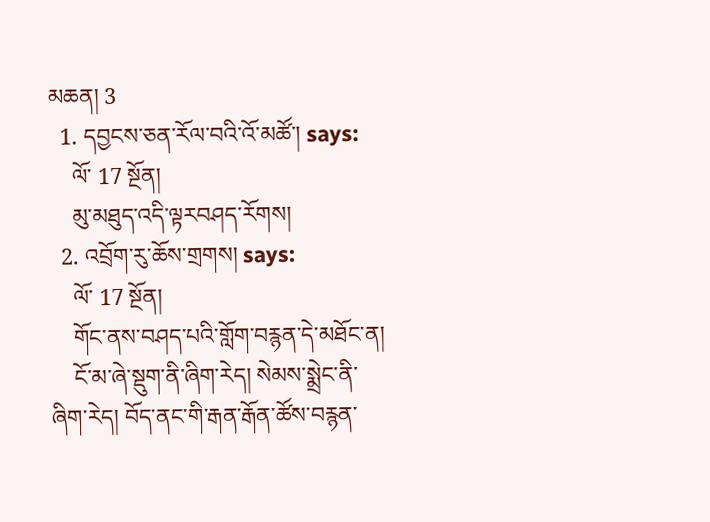མཆན། 3
  1. དབྱངས་ཅན་རོལ་བའི་འོ་མཚོ་། says:
    ལོ་ 17 སྔོན།
    མུ་མཐུད་འདི་ལྟརབཤད་རོགས།
  2. འབྲོག་རུ་ཆོས་གྲགས། says:
    ལོ་ 17 སྔོན།
    གོང་ནས་བཤད་པའི་གློག་བརྙན་དེ་མཐོང་ན།
    ངོ་མ་ཞེ་སྡུག་ནི་ཞིག་རེད། སེམས་སྨྲེང་ནི་ཞིག་རེད། བོད་ནང་གི་རྒན་རྒོན་ཚོས་བརྙན་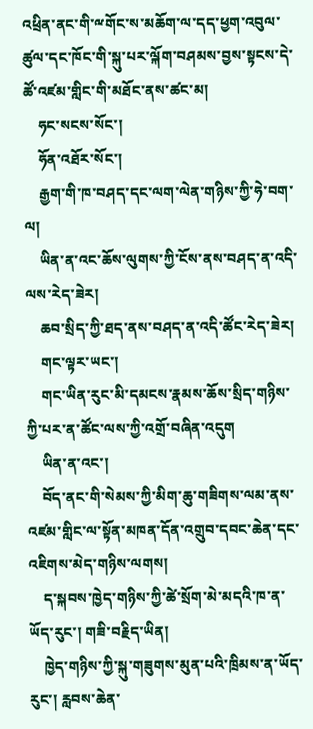འཕྲིན་ནང་གི་ྋགོང་ས་མཆོག་ལ་དད་ཕྱག་འབུལ་ཚུལ་དང་ཁོང་གི་སྐུ་པར་ལྐོག་བཤམས་བྱས་སྟངས་དེ་ཚོ་འཛམ་གླིང་གི་མཐོང་ནས་ཚང་མ།
    ཧང་སངས་སོང་།
    ཧོན་འཐོར་སོང་།
    རྒྱག་གི་ཁ་བཤད་དང་ལག་ལེན་གཉིས་ཀྱི་ཧེ་བག་ལ།
    ཡིན་ན་འང་ཆོས་ལུགས་ཀྱི་ངོས་ནས་བཤད་ན་འདི་ལས་རེད་ཟེར།
    ཆབ་སྲིད་ཀྱི་ཐད་ནས་བཤད་ན་འདི་ཚོང་རེད་ཟེར།
    གང་ལྟར་ཡང་།
    གང་ཡིན་རུང་མི་དམངས་རྣམས་ཆོས་སྲིད་གཉིས་ཀྱི་པར་ན་ཚོང་ལས་ཀྱི་འགྲོ་བཞིན་འདུག
    ཡིན་ན་འང་།
    བོད་ནང་གི་སེམས་ཀྱི་མིག་ཆུ་གཟིགས་ལམ་ནས་འཛམ་གླིང་ལ་སྟོན་མཁན་དོན་འགྲུབ་དབང་ཆེན་དང་འཇིགས་མེད་གཉིས་ལགས།
    ད་སྐབས་ཁྱེད་གཉིས་ཀྱི་ཚེ་སྲོག་མེ་མདའི་ཁ་ན་ཡོད་རུང་། གཟི་བརྗིད་ཡིན།
    ཁྱེད་གཉིས་ཀྱི་སྐུ་གཟུགས་མུན་པའི་ཁྲིམས་ན་ཡོད་རུང་། རླབས་ཆེན་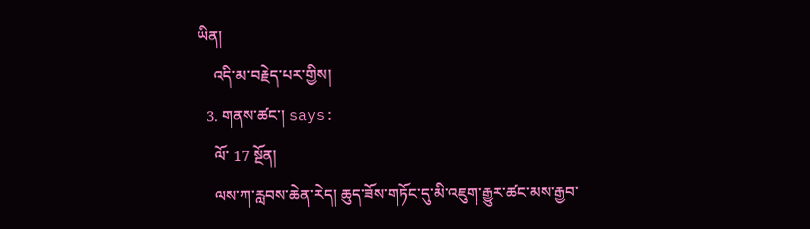ཡིན།
    འདི་མ་བརྗེད་པར་གྱིས།
  3. གནས་ཚང་། says:
    ལོ་ 17 སྔོན།
    ལས་ཀ་རླབས་ཆེན་རེད། ཆུད་ཟོས་གཏོང་དུ་མི་འཇུག་རྒྱུར་ཚང་མས་རྒྱབ་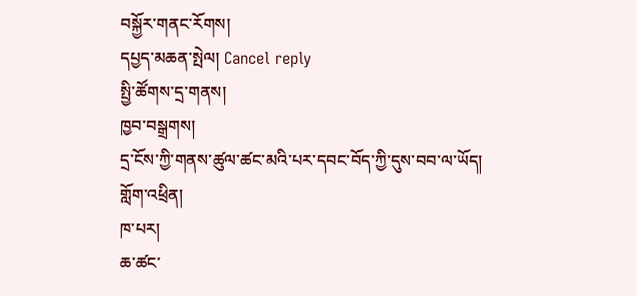བསྐྱོར་གནང་རོགས།
དཔྱད་མཆན་སྤེལ། Cancel reply
སྤྱི་ཚོགས་དྲ་གནས།
ཁྱབ་བསྒྲགས།
དྲ་ངོས་ཀྱི་གནས་ཚུལ་ཚང་མའི་པར་དབང་བོད་ཀྱི་དུས་བབ་ལ་ཡོད།
གློག་འཕྲིན།
ཁ་པར།
ཆ་ཚང་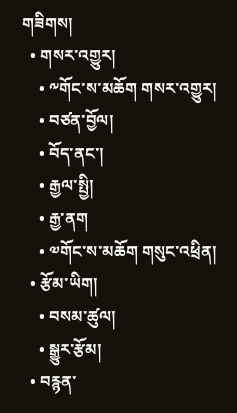གཟིགས།
  • གསར་འགྱུར།
    • ༸གོང་ས་མཆོག གསར་འགྱུར།
    • བཙན་བྱོལ།
    • བོད་ནང་།
    • རྒྱལ་སྤྱི།
    • རྒྱ་ནག
    • ༧གོང་ས་མཆོག གསུང་འཕྲིན།
  • རྩོམ་ཡིག།
    • བསམ་ཚུལ།
    • སྒྱུར་རྩོམ།
  • བརྙན་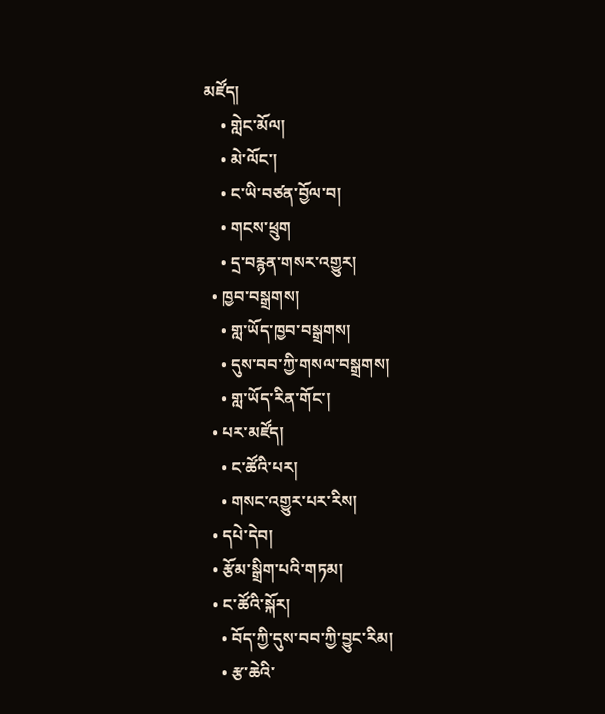མཛོད།
    • གླེང་མོལ།
    • མེ་ལོང་།
    • ང་ཡི་བཙན་བྱོལ་བ།
    • གངས་ཕྲུག
    • དྲ་བརྙན་གསར་འགྱུར།
  • ཁྱབ་བསྒྲགས།
    • གླ་ཡོད་ཁྱབ་བསྒྲགས།
    • དུས་བབ་ཀྱི་གསལ་བསྒྲགས།
    • གླ་ཡོད་རིན་གོང་།
  • པར་མཛོད།
    • ང་ཚོའི་པར།
    • གསང་འགྱུར་པར་རིས།
  • དཔེ་དེབ།
  • རྩོམ་སྒྲིག་པའི་གཏམ།
  • ང་ཚོའི་སྐོར།
    • བོད་ཀྱི་དུས་བབ་ཀྱི་བྱུང་རིམ།
    • རྩ་ཆེའི་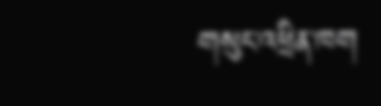གསུང་འཕྲིན་ཁག